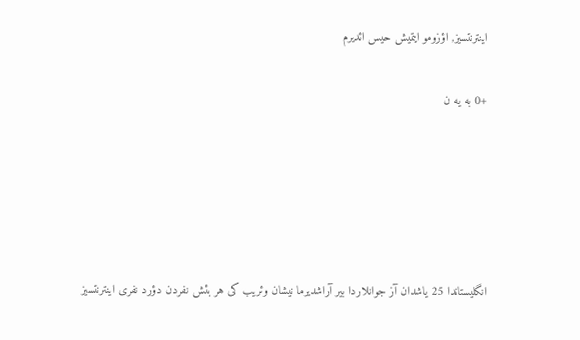اینترنتسیز, اؤزومو ایتمیش حیس ائدیرم

+0 به یه ن





انگلیستاندا 25 یاشدان آز جوانلاردا بیر آراشدیرما نیشان وئریب كی هر بئش نفردن دؤرد نفری اینترنتسیز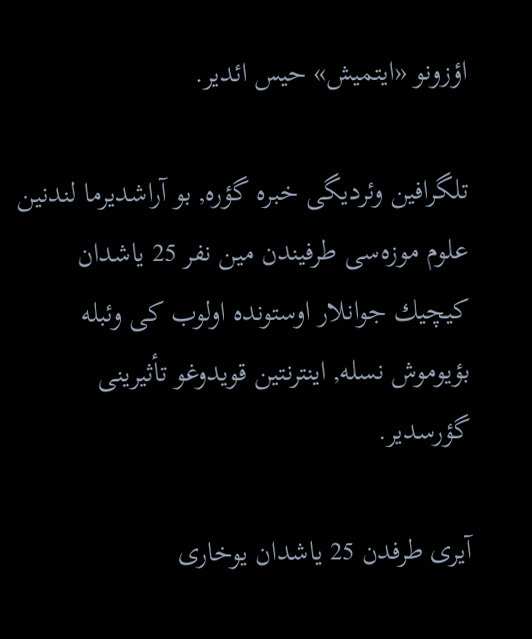اؤزونو «ایتمیش» حیس ائدیر.

تلگرافین وئردیگی خبره گؤره, بو آراشدیرما لندنین علوم موزه‌سی طرفیندن مین نفر 25 یاشدان كیچیك جوانلار اوستونده اولوب كی وئبله بؤیوموش نسله, اینترنتین قویدوغو تأثیرینی گؤرسدیر.

آیری طرفدن 25 یاشدان یوخاری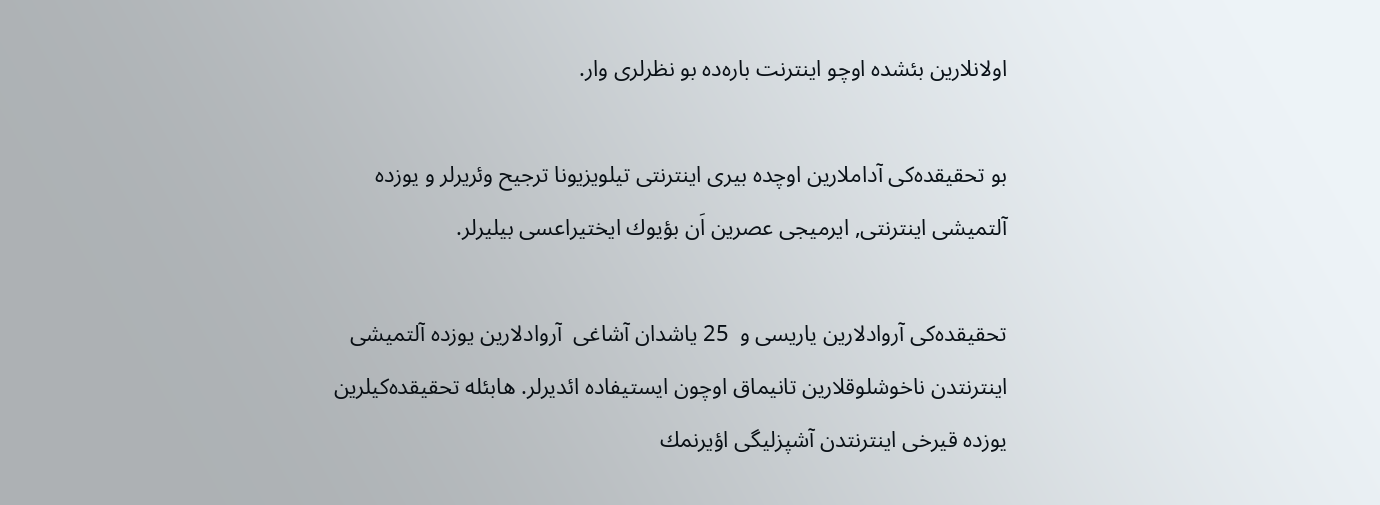اولانلارین بئشده اوچو اینترنت باره‌ده بو نظرلری وار.

بو تحقیقده‌كی آداملارین اوچده بیری اینترنتی تیلویزیونا ترجیح وئریرلر و یوزده آلتمیشی اینترنتی, ایرمیجی عصرین اَن بؤیوك ایختیراعسی بیلیرلر.

تحقیقده‌كی آروادلارین یاریسی و  25 یاشدان آشاغی  آروادلارین یوزده آلتمیشی اینترنتدن ناخوشلوقلارین تانیماق اوچون ایستیفاده ائدیرلر. هابئله تحقیقده‌كیلرین یوزده قیرخی اینترنتدن آشپزلیگی اؤیرنمك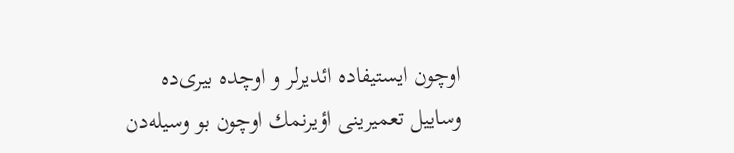اوچون ایستیفاده ائدیرلر و اوچده بیری‌ده وساییل تعمیرینی اؤیرنمك اوچون بو وسیله‌دن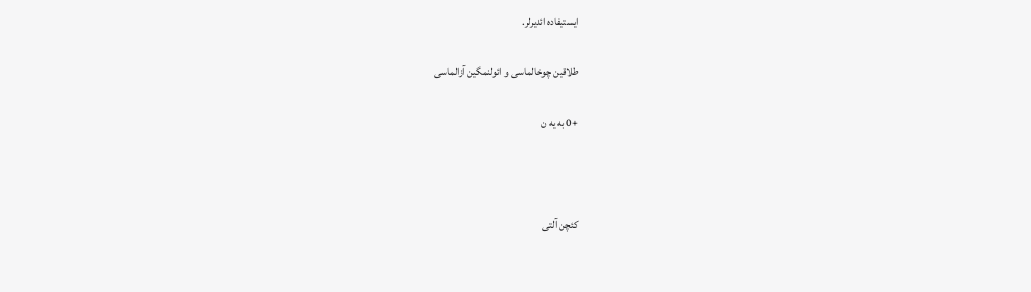ایستیفاده ائدیرلر.

طلاقین چوخالماسی و ائولنمگین آزالماسی

+0 به یه ن



كئچن آلتی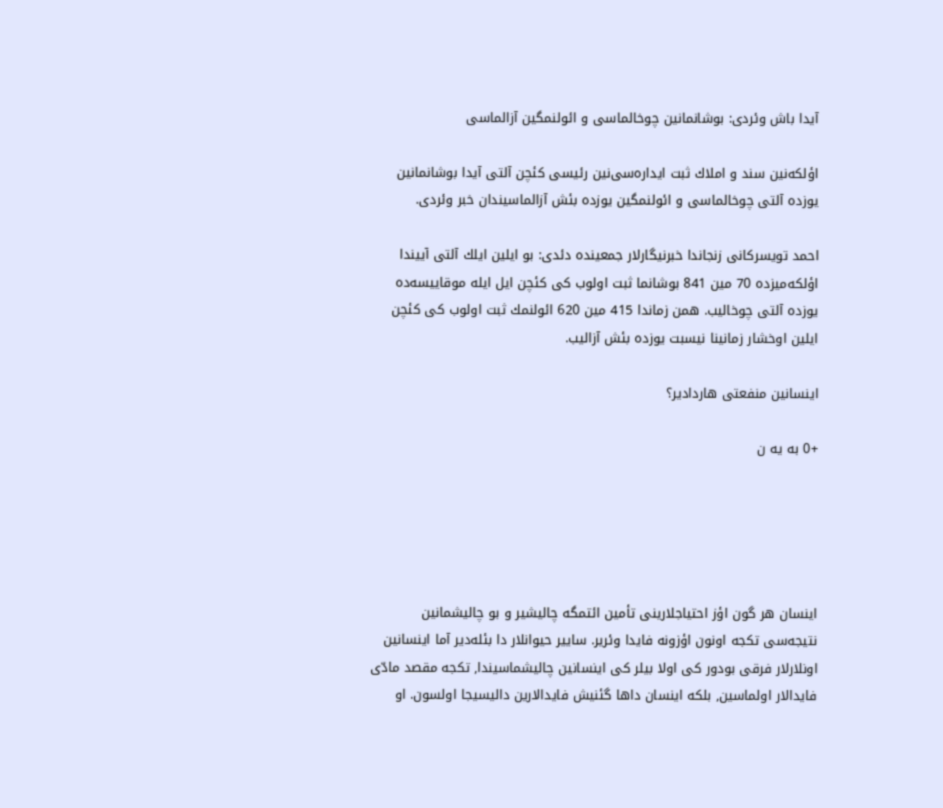آیدا باش وئردی: بوشانمانین چوخالماسی و ائولنمگین آزالماسی

اؤلكه‌نین سند و املاك ثبت ایداره‌سی‌نین رئیسی كئچن آلتی آیدا بوشانمانین یوزده آلتی چوخالماسی و ائولنمگین یوزده بئش آزالماسیندان خبر وئردی.

احمد تویسركانی زنجاندا خبرنیگارلار جمعینده دئدی: بو ایلین ایلك آلتی آییندا اؤلكه‌میزده 70 مین 841 بوشانما ثبت اولوب كی كئچن ایل ایله موقاییسه‌ده یوزده آلتی چوخالیب. همن زماندا 415 مین 620 ائولنمك ثبت اولوب كی كئچن ایلین اوخشار زمانینا نیسبت یوزده بئش آزالیب.

اینسانین منفعتی هاردادیر؟

+0 به یه ن





اینسان هر گون اؤز احتیاجلارینی تأمین ائتمگه چالیشیر و بو چالیشمانین نتیجه‌سی تكجه اونون اؤزونه فایدا وئریر. ساییر حیوانلار ‌دا بئله‌دیر آما اینسانین اونلارلار فرقی بودور كی اولا بیلر كی اینسانین چالیشماسیندا, تكجه مقصد مادّی فایدالار اولماسین, بلكه اینسان داها گئنیش فایدالارین دالیسیجا اولسون. او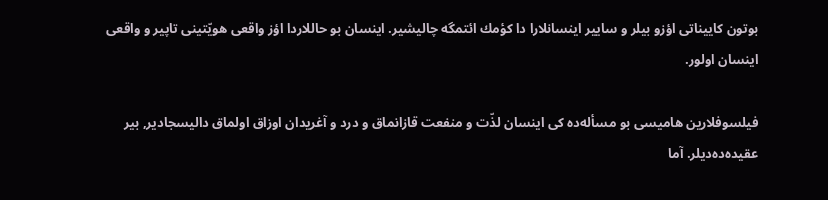بوتون كاییناتی اؤزو بیلر و ساییر اینسانلارا دا كؤمك ائتمگه چالیشیر. اینسان بو حاللاردا اؤز واقعی هویّتینی تاپیر و واقعی اینسان اولور.

فیلسوفلارین هامیسی بو مسأله‌ده كی اینسان لذّت و منفعت قازانماق و درد و آغریدان اوزاق اولماق دالیسجادیر, بیر عقیده‌ده‌دیلر. آما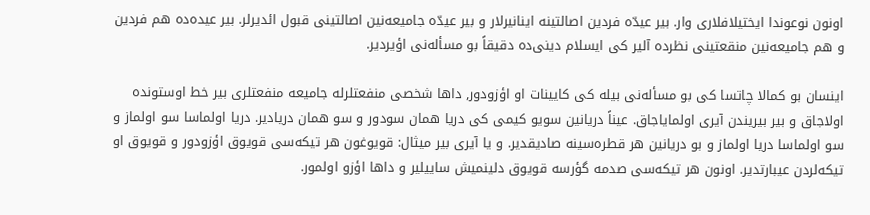اونون نوعوندا ایختیلافلاری وار. بیر عیدّه فردین اصالتینه اینانیرلار و بیر عیدّه جامیعه‌نین اصالتینی قبول ائدیرلر. بیر عیده‌ده هم فردین و هم جامیعه‌نین منقعتینی نظرده آلیر كی ایسلام دینی‌ده دقیقاً بو مسأله‌نی اؤیردیر.

اینسان بو كمالا چاتسا كی بو مسأله‌نی بیله كی كایینات او اؤزودور, داها شخصی منفعتلرله جامیعه منفعتلری بیر خط اوستونده اولاجاق و بیر بیریندن آیری اولمایاجاق. عیناً دریانین سویو كیمی كی دریا همان سودور و سو همان دریادیر. دریا اولماسا سو اولماز و سو اولماسا دریا اولماز و بو دریانین هر قطره‌سینه صادیقدیر. و یا آیری بیر میثال: قویوغون هر تیكه‌سی قویوق اؤزودور و قویوق او تیكه‌لردن عیبارتدیر. اونون هر تیكه‌سی صدمه گؤرسه قویوق دلینمیش ساییلیر و داها اؤزو اولمور.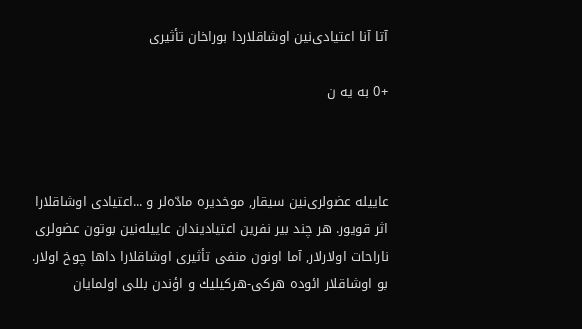آتا آنا اعتیادی‌نین اوشاقلاردا بوراخان تأثیری

+0 به یه ن



عاییله عضولری‌نین سیقار, موخدیره مادّه‌لر و ...اعتیادی اوشاقلارا اثر قویور. هر چند بیر نفرین اعتیادیندان عاییله‌نین بوتون عضولری ناراحات اولارلار, آما اونون منفی تأثیری اوشاقلارا داها چوخ اولار. بو اوشاقلار ائوده هركی-هركیلیك و اؤندن‌ بللی اولمایان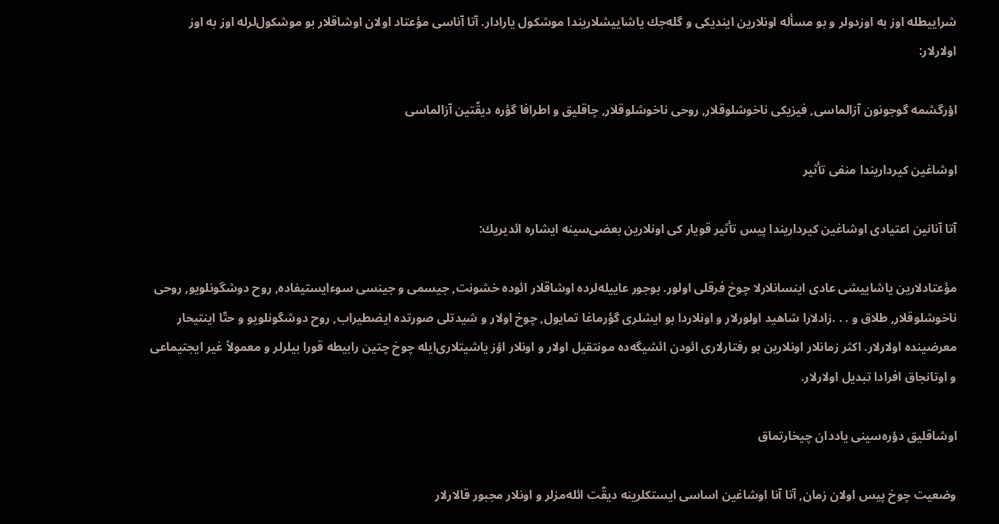شراییطله اوز به اوزدولر و بو مسأله اونلارین ایندیكی و گله‌جك یاشاییشلاریندا موشكول یارادار. آتا آناسی مؤعتاد اولان اوشاقلار بو موشكول‌لرله اوز به اوز اولارلار:

اؤرگشمه گوجونون آزالماسی, فیزیكی ناخوشلوقلار, روحی ناخوشلوقلار, چاقلیق و اطرافا گؤره دیقّتین آزالماسی

اوشاغین كیرداریندا منفی تأثیر

آتا آنانین اعتیادی اوشاغین كیرداریندا پیس تأثیر قویار كی اونلارین بعضی‌سینه ایشاره ائدیریك:

مؤعتادلارین یاشاییشی عادی اینسانلارلا چوخ فرقلی اولور. بوجور عاییله‌لرده اوشاقلار ائوده خشونت, جیسمی و جینسی سوءایستیفاده, روح دوشگونلویو, روحی ناخوشلوقلار, طلاق و . . .زادلارا شاهید اولورلار و اونلاردا بو ایشلری گؤرماغا تمایول, چوخ اولار و شیدتلی صورتده ایضطیراب, روح دوشگونلویو و حتّا اینتیحار معرضینده اولارلار. اكثر زمانلار اونلارین بو رفتارلاری ائودن ائشیگه‌ده مونتقیل اولار و اونلار اؤز یاشیتلاری‌ایله چوخ چتین رابیطه قورا بیلرلر و معمولاً غیر ایجتیماعی و اوتانجاق افرادا تبدیل اولارلار.

اوشاقلیق دؤره‌سینی یاددان چیخارتماق

وضعیت چوخ پیس اولان زمان, آتا آنا اوشاغین اساسی ایستكلرینه دیقّت ائله‌مزلر و اونلار مجبور قالارلار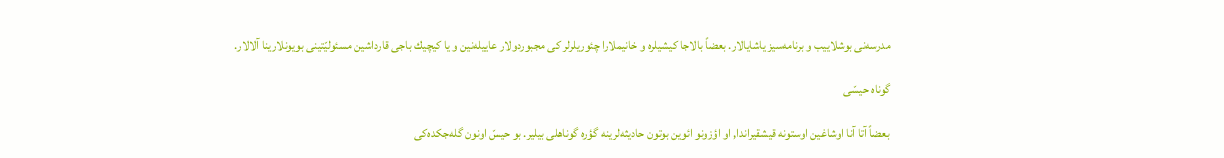مدرسه‌نی بوشلاییب و برنامه‌سیز یاشایالار. بعضاً بالاجا كیشیلره و خانیملارا چئوریلرلر كی مجبوردولار عاییله‌نین و یا كیچیك باجی قارداشین مسئولیّتینی بویونلارینا آلالار.

گوناه حیسّی

بعضاً آتا آنا اوشاغین اوستونه قیشقیراندا, او اؤزونو ائوین بوتون حادیثه‌لرینه گؤره گوناهلی بیلیر. بو حیسّ اونون گله‌جكده‌كی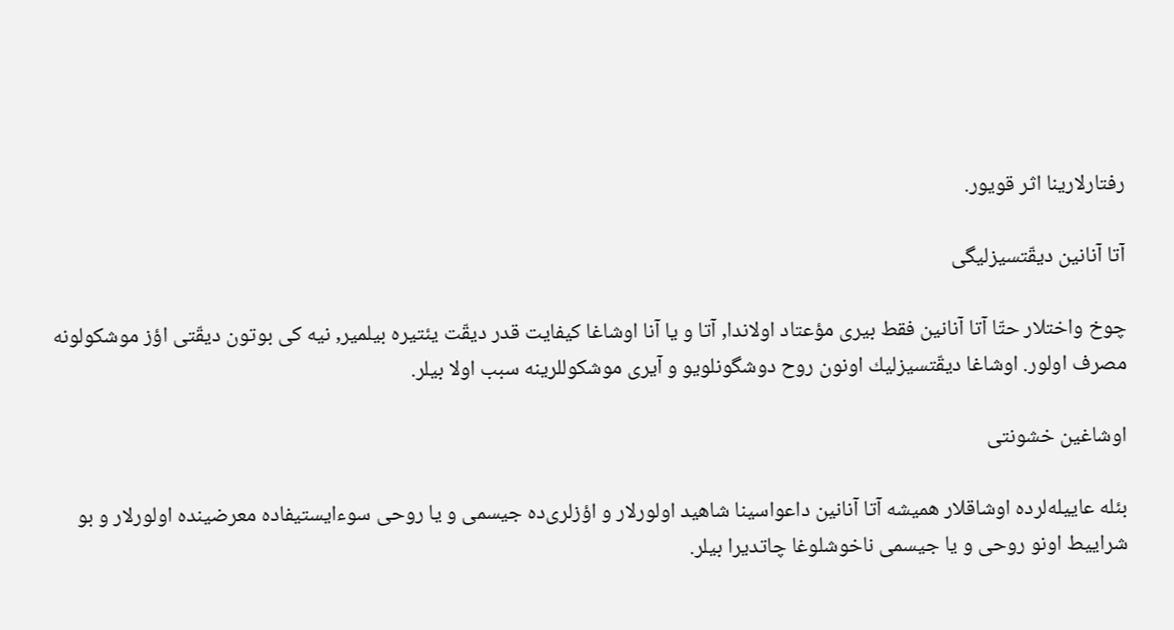رفتارلارینا اثر قویور.

آتا آنانین دیقّتسیزلیگی

چوخ واختلار حتّا آتا آنانین فقط بیری مؤعتاد اولاندا, آتا و یا آنا اوشاغا كیفایت قدر دیقّت یئتیره بیلمیر, نیه كی بوتون دیقّتی اؤز موشكولونه مصرف اولور. اوشاغا دیقّتسیزلیك اونون روح دوشگونلویو و آیری موشكوللرینه سبب اولا بیلر.

اوشاغین خشونتی

بئله عاییله‌لرده اوشاقلار همیشه آتا آنانین داعواسینا شاهید اولورلار و اؤزلری‌ده جیسمی و یا روحی سوءایستیفاده معرضینده اولورلار و بو شراییط اونو روحی و یا جیسمی ناخوشلوغا چاتدیرا بیلر.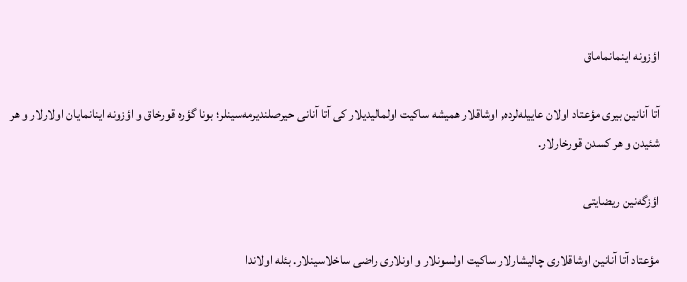اؤزونه اینمانماماق

آتا آنانین بیری مؤعتاد اولان عاییله‌لرده, اوشاقلار همیشه ساكیت اولمالیدیلار كی آتا آنانی حیرصلندیرمه‌سینلر؛ بونا گؤره قورخاق و اؤزونه اینانمایان اولارلار و هر شئیدن و هر كسدن قورخارلار.

اؤزگه‌نین ریضایتی

مؤعتاد آتا آنانین اوشاقلاری چالیشارلار ساكیت اولسونلار و اونلاری راضی ساخلاسینلار. بئله اولاندا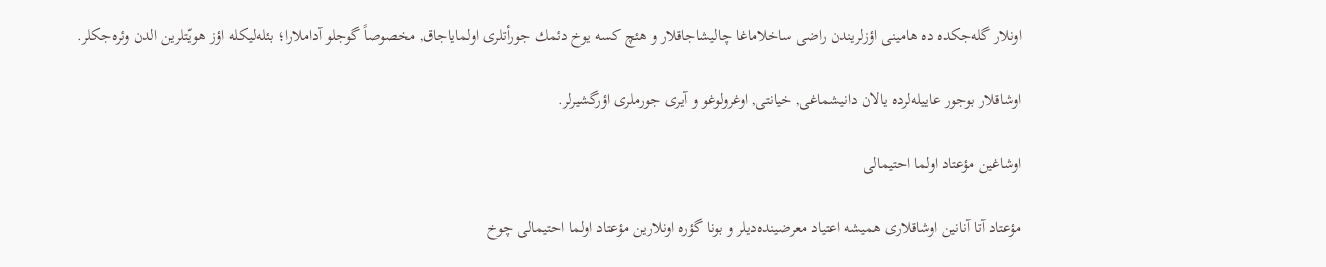اونلار گله‌جكده ده هامینی اؤزلریندن راضی ساخلاماغا چالیشاجاقلار و هئچ كسه یوخ دئمك جورأتلری اولمایاجاق, مخصوصاً گوجلو آداملارا؛ بئله‌لیكله اؤز هویّتلرین الدن وئره‌جكلر.

اوشاقلار بوجور عاییله‌لرده یالان دانیشماغی, خیانتی, اوغرولوغو و آیری جورملری اؤرگشیرلر.

اوشاغین مؤعتاد اولما احتیمالی

مؤعتاد آتا آنانین اوشاقلاری همیشه اعتیاد معرضینده‌دیلر و بونا گؤره اونلارین مؤعتاد اولما احتیمالی چوخ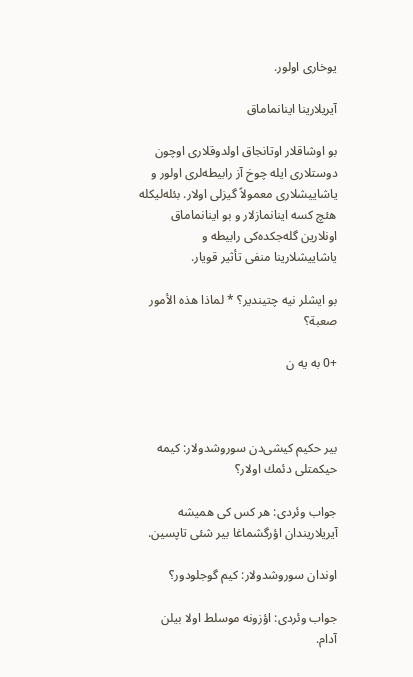یوخاری اولور.

آیریلارینا اینانماماق

بو اوشاقلار اوتانجاق اولدوقلاری اوچون دوستلاری ایله چوخ آز رابیطه‌لری اولور و یاشاییشلاری معمولاً گیزلی اولار. بئله‌لیكله هئچ كسه اینانمازلار و بو اینانماماق اونلارین گله‌جكده‌كی رابیطه و یاشاییشلارینا منفی تأثیر قویار.

بو ایشلر نیه چتیندیر؟ * لماذا هذه الأمور صعبة؟

+0 به یه ن



بیر حكیم كیشی‌دن سوروشدولار: كیمه حیكمتلی دئمك اولار؟

جواب وئردی: هر كس كی همیشه آیریلاریندان اؤرگشماغا بیر شئی تاپسین.

اوندان سوروشدولار: كیم گوجلودور؟

جواب وئردی: اؤزونه موسلط اولا بیلن آدام.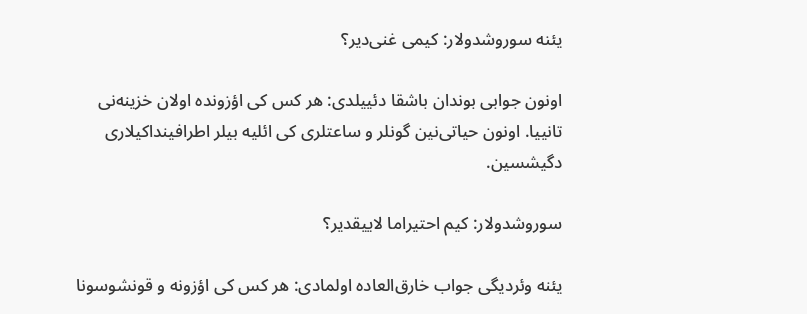یئنه سوروشدولار: كیمی غنی‌دیر؟

اونون جوابی بوندان باشقا دئییلدی: هر كس كی اؤزونده اولان خزینه‌نی تانییا. اونون حیاتی‌نین گونلر و ساعتلری كی ائلیه بیلر اطرافینداكیلاری دگیشسین.

سوروشدولار: كیم احتیراما لاییقدیر؟

یئنه وئردیگی جواب خارق‌العاده اولمادی: هر كس كی اؤزونه و قونشوسونا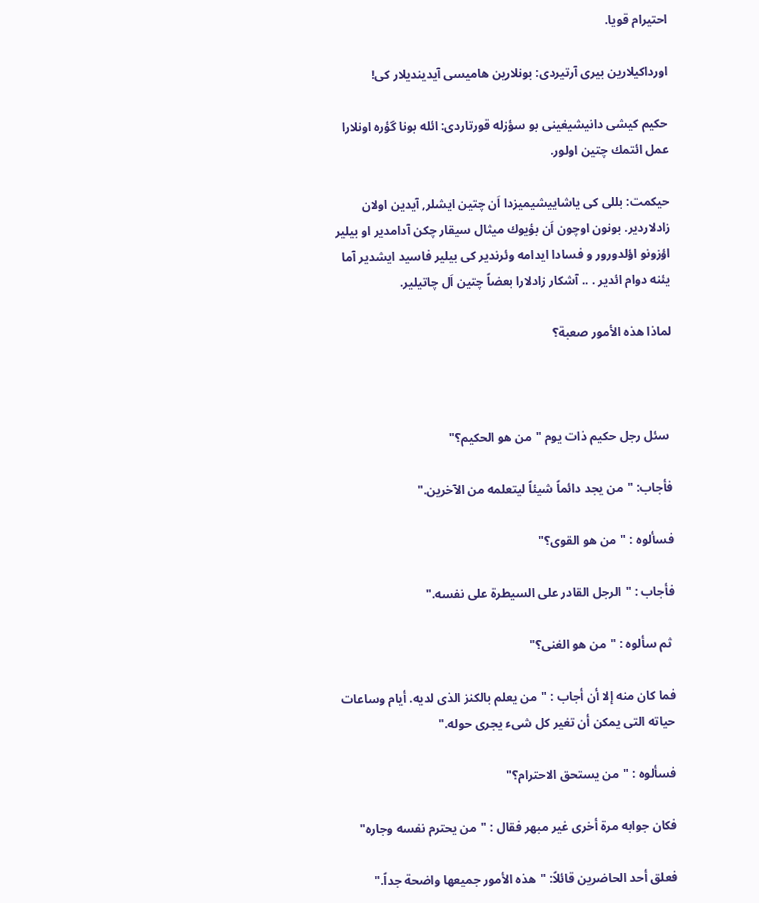احتیرام قویا.

اورداكیلارین بیری آرتیردی: بونلارین هامیسی آیدیندیلار كی!

حكیم كیشی دانیشیغینی بو سؤزله قورتاردی: ائله بونا گؤره اونلارا عمل ائتمك چتین اولور.

حیكمت: بللی كی یاشاییشیمیزدا اَن چتین ایشلر, آیدین اولان زادلاردیر. بونون اوچون اَن بؤیوك میثال سیقار چكن آدامدیر او بیلیر اؤزونو اؤلدورور و فسادا ایدامه وئرندیر كی بیلیر فاسید ایشدیر آما یئنه دوام ائدیر . .. آشكار زادلارا بعضاً چتین اَل چاتیلیر.

لماذا هذه الأمور صعبة؟



 سئل رجل حكیم ذات یوم "من هو الحكیم؟"

فأجاب: "من یجد دائماً شیئاً لیتعلمه من الآخرین."

فسألوه : "من هو القوی؟"

فأجاب : "الرجل القادر على السیطرة على نفسه."

 ثم سألوه : "من هو الغنی؟"

فما كان منه إلا أن أجاب : "من یعلم بالكنز الذی لدیه. أیام وساعات حیاته التی یمكن أن تغیر كل شیء یجری حوله."

فسألوه : "من یستحق الاحترام؟"

فكان جوابه مرة أخرى غیر مبهر فقال : "من یحترم نفسه وجاره"

فعلق أحد الحاضرین قائلاً: "هذه الأمور جمیعها واضحة جداً."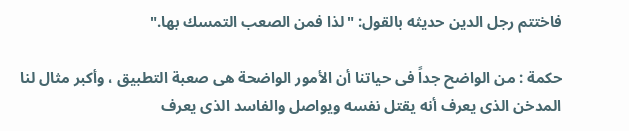فاختتم رجل الدین حدیثه بالقول: "لذا فمن الصعب التمسك بها."

حكمة : من الواضح جداً فی حیاتنا أن الأمور الواضحة هی صعبة التطبیق ، وأكبر مثال لنا المدخن الذی یعرف أنه یقتل نفسه ویواصل والفاسد الذی یعرف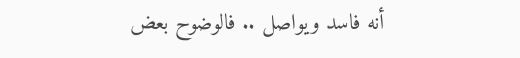أنه فاسد ویواصل .. فالوضوح بعض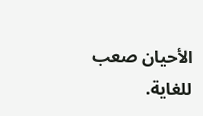الأحیان صعب للغایة.